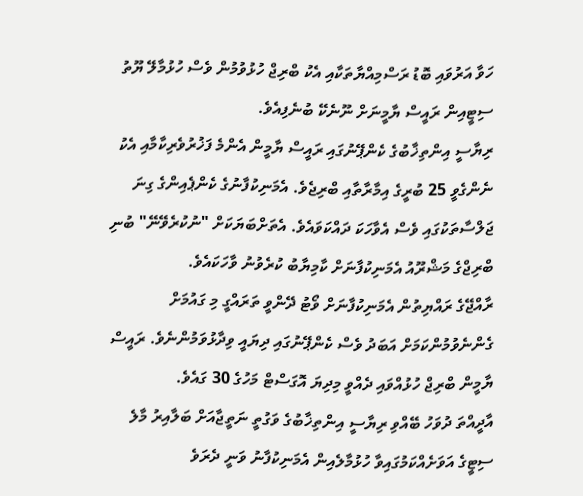ހަވާ އަރުވައި ބޮޑު ރަސްމިއްޔާތަކާއި އެކު ބްރިޖް ހުޅުވުމުން ވެސް ހުޅުމާލޭ ޔޫތު ސިޓީއިން ރައީސް ޔާމީނަށް ނޫނެކޭ ބުނެފިއެވެ.
ރިޔާސީ އިންތިޚާބުގެ ކެންޕޭނުގައި ރައީސް ޔާމީން އެންމެ ފަޚުރުވެރިކާމާއި އެކު ނެންގެވީ 25 ބުރީގެ އިމާރާތާއި ބްރިޖެވެ. އެމަނިކުފާނުގެ ކެންޕެއިންގެ ގިނަ ޖަލްސާތަކުގައި ވެސް އެވާހަކަ ދައްކަވައެވެ. އެތަށްބަޔަކަށް "ނުކުރެވޭނޭ" ބުނި ބްރިޖްގެ މަޝްރޫއު އެމަނިކުފާނަށް ކާމިޔާބު ކުރެވުނު ވާހަކައެވެ.
ރާއްޖޭގެ ރައްޔިތުން އެމަނިކުފާނަށް ވޯޓު ދޭންވީ ތަރައްގީ މި ގައުމަށް ގެންނެވުމުންކަމަށް އަބަދު ވެސް ކެންޕޭނުގައި ދިޔައީ ވިދާޅުވަމުންނެވެ. ރައީސް ޔާމީން ބްރިޖް ހުޅުއްވައި ދެއްވީ މިދިޔަ އޮގަސްޓް މަހުގެ 30 ގައެވެ.
އާދީއްތަ ދުވަހު ބޭއްވި ރިޔާސީ އިންތިޚާބުގެ ވަގުތީ ނަތީޖާއަށް ބަލާއިރު މާލެ ސިޓީގެ އަވަށެއްކަމުގައިވާ ހުޅުމާލެއިން އެމަނިކުފާނު ވަނީ ދެރަވެ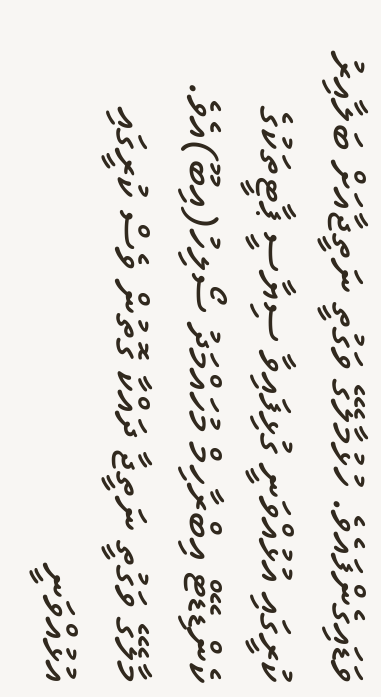ވަޑައިގެންފައެވެ. ހުޅުމާލޭގެ ވަގުތީ ނަތީޖާއަށް ބަލާއިރު ކުރީގައި އުޅުއްވަނީ ގުޅިފައިވާ ސިޔާސީ ޕާޓީތަކުގެ ކެންޑިޑޭޓް އިބްރާހިމް މުހައްމަދު ސޯލިހު(އިބޫ)އެވެ.
މާލޭގެ ވަގުތީ ނަތީޖާ ދައްކާ ގޮތުން ވެސް ކުރީގައި އުޅުއްވަނީ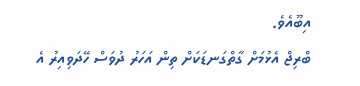އިބޫއެވެ.
ބްރިޖް އެޅުމަށް ގާތްގަނޑަކަށް ތިން އަހަރު ދުވަސް ހޭދަވިއިރު އެ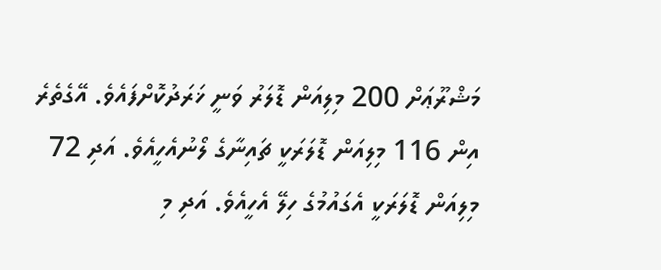މަޝްރޫޢަށް 200 މިލިއަން ޑޮލަރު ވަނީ ޚަރަދުކޮށްފައެވެ. އޭގެތެރެ އިން 116 މިލިއަން ޑޮލަރަކީ ޗައިނާގެ ލޯނުއެހީއެވެ. އަދި 72 މިލިއަން ޑޮލަރަކީ އެގައުމުގެ ހިލޭ އެހީއެވެ. އަދި މި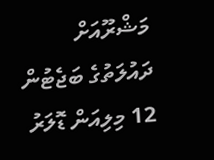މަޝްރޫއަށް ދައުލަތުގެ ބަޖެޓުން 12 މިލިއަން ޑޮލަރު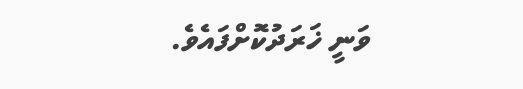ވަނީ ޚަރަދުކޮށްފައެވެ.